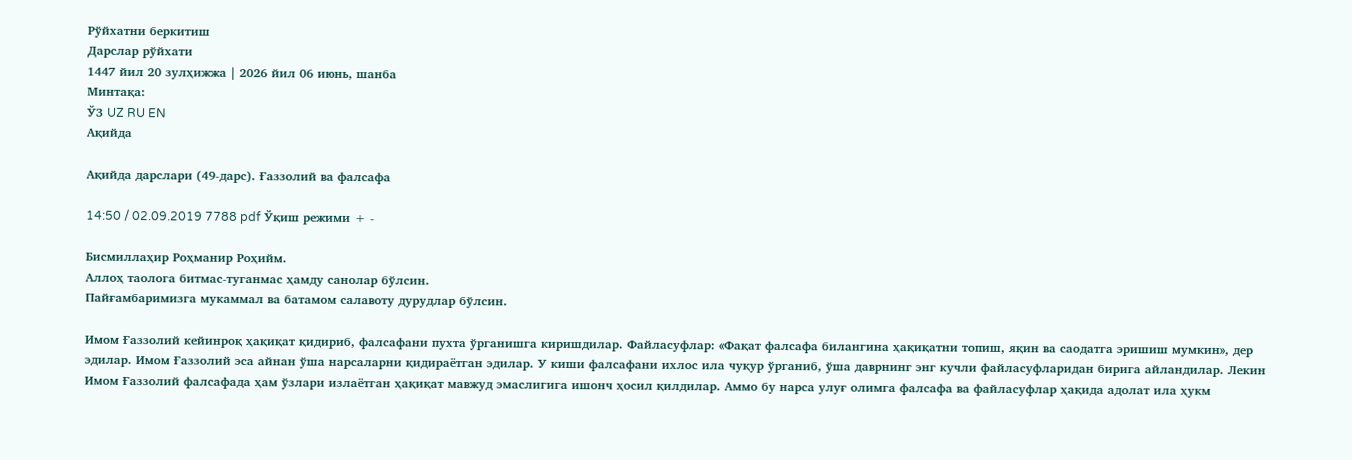Рўйхатни беркитиш
Дарслар рўйхати
1447 йил 20 зулҳижжа | 2026 йил 06 июнь, шанба
Минтақа:
ЎЗ UZ RU EN
Ақийда

Ақийда дарслари (49-дарс). Ғаззолий ва фалсафа

14:50 / 02.09.2019 7788 pdf Ўқиш режими + -

Бисмиллаҳир Роҳманир Роҳийм.
Аллоҳ таолога битмас-туганмас ҳамду санолар бўлсин.
Пайғамбаримизга мукаммал ва батамом салавоту дурудлар бўлсин.

Имом Ғаззолий кейинроқ ҳақиқат қидириб, фалсафани пухта ўрганишга киришдилар. Файласуфлар: «Фақат фалсафа билангина ҳақиқатни топиш, яқин ва саодатга эришиш мумкин», дер эдилар. Имом Ғаззолий эса айнан ўша нарсаларни қидираётган эдилар. У киши фалсафани ихлос ила чуқур ўрганиб, ўша даврнинг энг кучли файласуфларидан бирига айландилар. Лекин Имом Ғаззолий фалсафада ҳам ўзлари излаётган ҳақиқат мавжуд эмаслигига ишонч ҳосил қилдилар. Аммо бу нарса улуғ олимга фалсафа ва файласуфлар ҳақида адолат ила ҳукм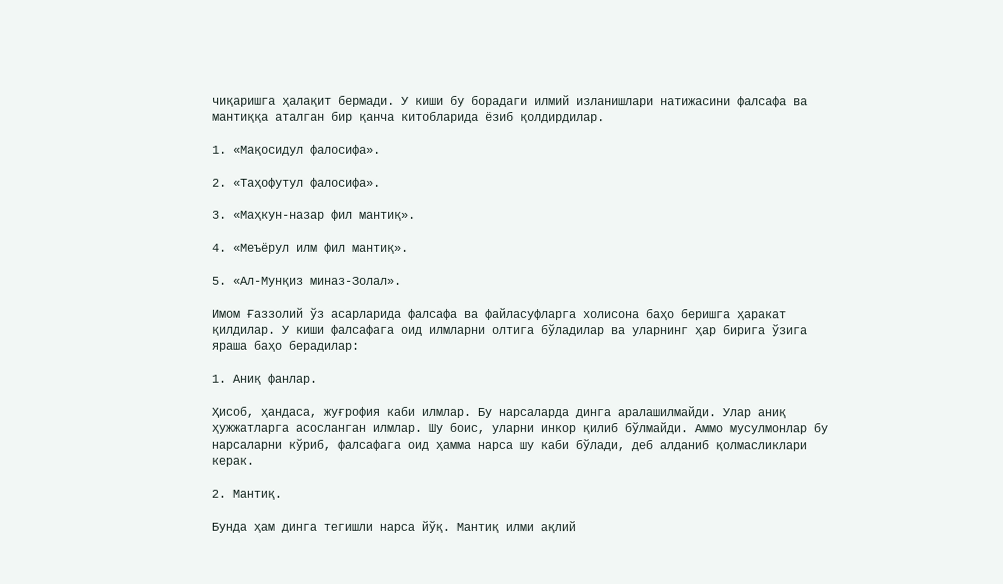чиқаришга ҳалақит бермади. У киши бу борадаги илмий изланишлари натижасини фалсафа ва мантиққа аталган бир қанча китобларида ёзиб қолдирдилар.

1. «Мақосидул фалосифа».

2. «Таҳофутул фалосифа».

3. «Маҳкун-назар фил мантиқ».

4. «Меъёрул илм фил мантиқ».

5. «Ал-Мунқиз миназ-Золал».

Имом Ғаззолий ўз асарларида фалсафа ва файласуфларга холисона баҳо беришга ҳаракат қилдилар. У киши фалсафага оид илмларни олтига бўладилар ва уларнинг ҳар бирига ўзига яраша баҳо берадилар:

1. Аниқ фанлар.

Ҳисоб, ҳандаса, жуғрофия каби илмлар. Бу нарсаларда динга аралашилмайди. Улар аниқ ҳужжатларга асосланган илмлар. Шу боис, уларни инкор қилиб бўлмайди. Аммо мусулмонлар бу нарсаларни кўриб, фалсафага оид ҳамма нарса шу каби бўлади, деб алданиб қолмасликлари керак.

2. Мантиқ.

Бунда ҳам динга тегишли нарса йўқ. Мантиқ илми ақлий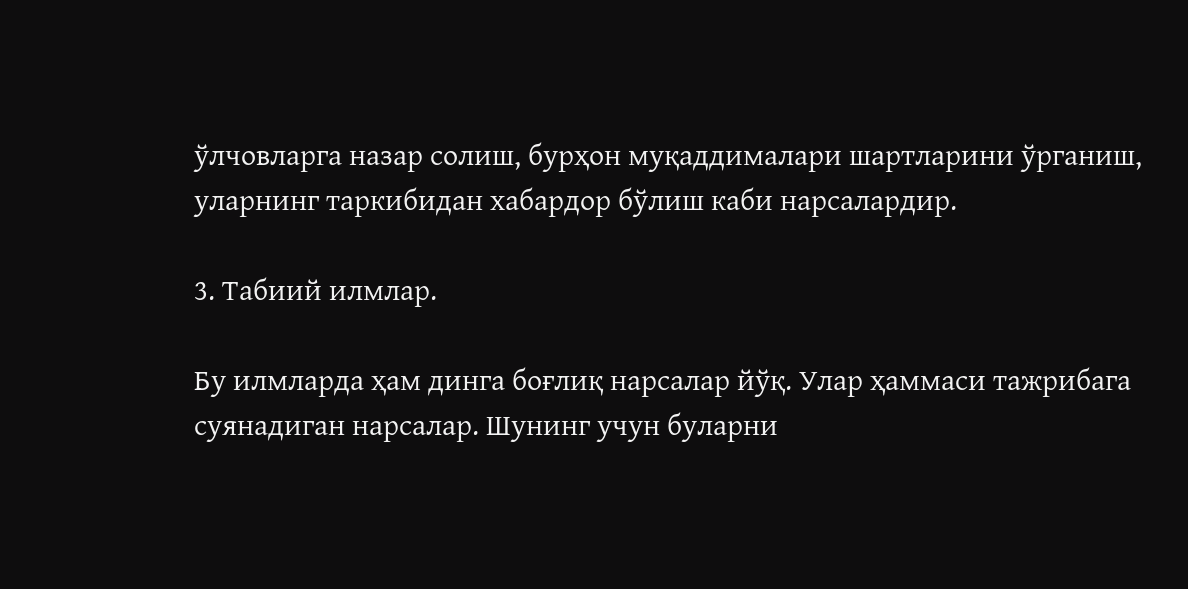ўлчовларга назар солиш, бурҳон муқаддималари шартларини ўрганиш, уларнинг таркибидан хабардор бўлиш каби нарсалардир.

3. Табиий илмлар.

Бу илмларда ҳам динга боғлиқ нарсалар йўқ. Улар ҳаммаси тажрибага суянадиган нарсалар. Шунинг учун буларни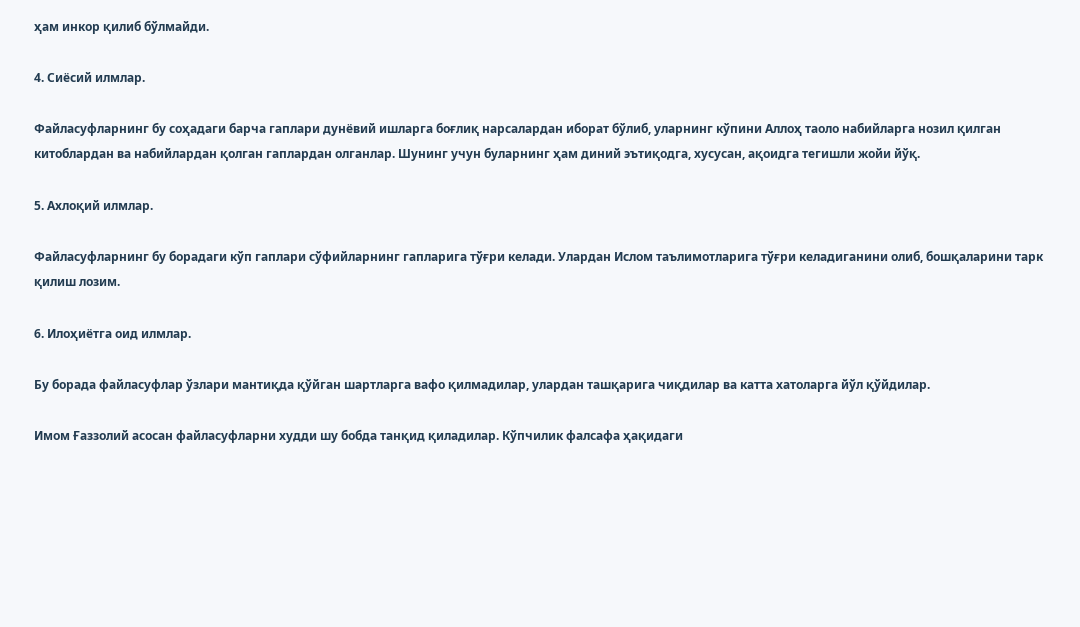ҳам инкор қилиб бўлмайди.

4. Сиёсий илмлар.

Файласуфларнинг бу соҳадаги барча гаплари дунёвий ишларга боғлиқ нарсалардан иборат бўлиб, уларнинг кўпини Аллоҳ таоло набийларга нозил қилган китоблардан ва набийлардан қолган гаплардан олганлар. Шунинг учун буларнинг ҳам диний эътиқодга, хусусан, ақоидга тегишли жойи йўқ.

5. Ахлоқий илмлар.

Файласуфларнинг бу борадаги кўп гаплари сўфийларнинг гапларига тўғри келади. Улардан Ислом таълимотларига тўғри келадиганини олиб, бошқаларини тарк қилиш лозим.

6. Илоҳиётга оид илмлар.

Бу борада файласуфлар ўзлари мантиқда қўйган шартларга вафо қилмадилар, улардан ташқарига чиқдилар ва катта хатоларга йўл қўйдилар.

Имом Ғаззолий асосан файласуфларни худди шу бобда танқид қиладилар. Кўпчилик фалсафа ҳақидаги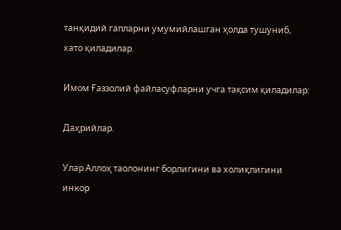танқидий гапларни умумийлашган ҳолда тушуниб, хато қиладилар.

Имом Ғаззолий файласуфларни учга тақсим қиладилар:

Даҳрийлар.

Улар Аллоҳ таолонинг борлигини ва холиқлигини инкор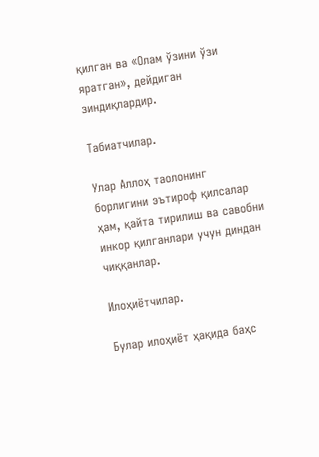қилган ва «Олам ўзини ўзи яратган», дейдиган зиндиқлардир.

Табиатчилар.

Улар Аллоҳ таолонинг борлигини эътироф қилсалар ҳам, қайта тирилиш ва савобни инкор қилганлари учун диндан чиққанлар.

Илоҳиётчилар.

Булар илоҳиёт ҳақида баҳс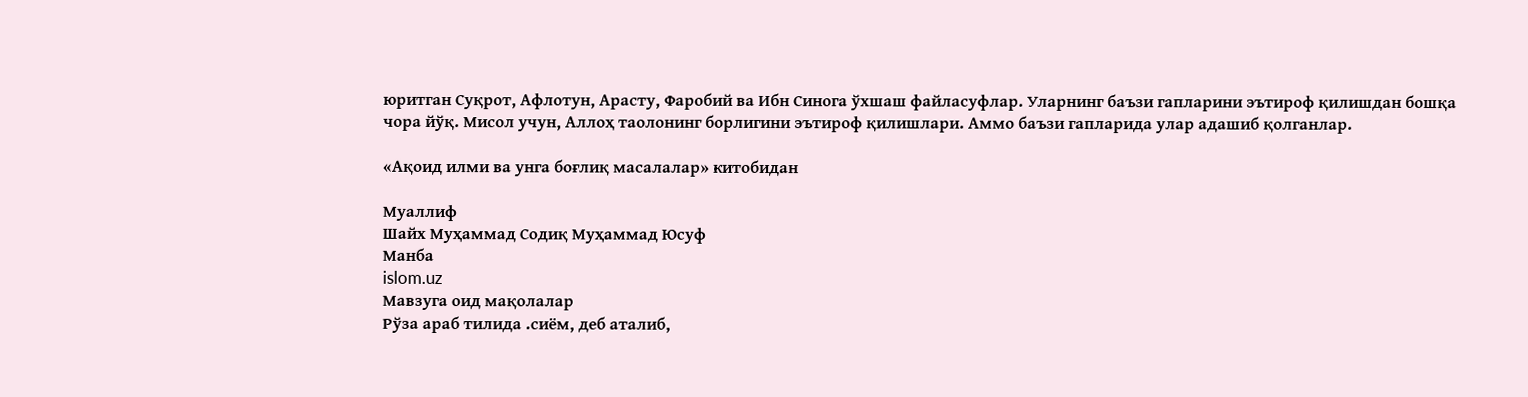юритган Суқрот, Афлотун, Арасту, Фаробий ва Ибн Синога ўхшаш файласуфлар. Уларнинг баъзи гапларини эътироф қилишдан бошқа чора йўқ. Мисол учун, Аллоҳ таолонинг борлигини эътироф қилишлари. Аммо баъзи гапларида улар адашиб қолганлар.

«Ақоид илми ва унга боғлиқ масалалар» китобидан

Муаллиф
Шайх Муҳаммад Содиқ Муҳаммад Юсуф
Манба
islom.uz
Мавзуга оид мақолалар
Рўза араб тилида .сиём, деб аталиб,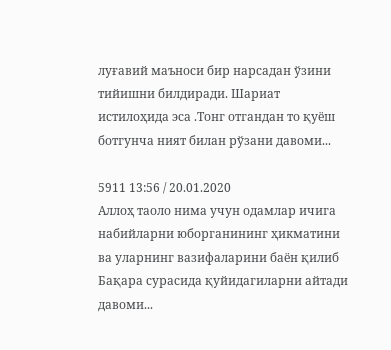луғавий маъноси бир нарсадан ўзини тийишни билдиради. Шариат истилоҳида эса .Тонг отгандан то қуёш ботгунча ният билан рўзани давоми...

5911 13:56 / 20.01.2020
Аллоҳ таоло нима учун одамлар ичига набийларни юборганининг ҳикматини ва уларнинг вазифаларини баён қилиб Бақара сурасида қуйидагиларни айтади давоми...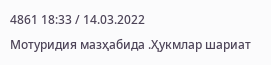4861 18:33 / 14.03.2022
Мотуридия мазҳабида .Ҳукмлар шариат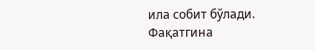ила собит бўлади. Фақатгина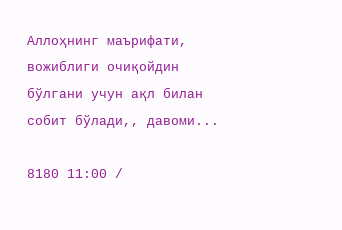Аллоҳнинг маърифати, вожиблиги очиқойдин бўлгани учун ақл билан собит бўлади,, давоми...

8180 11:00 /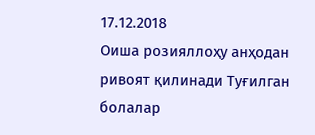17.12.2018
Оиша розияллоҳу анҳодан ривоят қилинади Туғилган болалар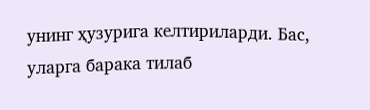унинг ҳузурига келтириларди. Бас, уларга барака тилаб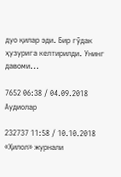дуо қилар эди. Бир гўдак ҳузурига келтирилди. Унинг давоми...

7652 06:38 / 04.09.2018
Аудиолар

232737 11:58 / 10.10.2018
«Ҳилол» журнали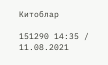Китоблар

151290 14:35 / 11.08.2021